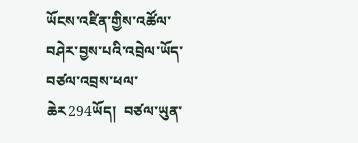ཡོངས་འཛིན་གྱིས་འཚོལ་བཤེར་བྱས་པའི་འབྲེལ་ཡོད་བཙལ་འབྲས་ཕལ་ཆེར294ཡོད།  བཙལ་ཡུན་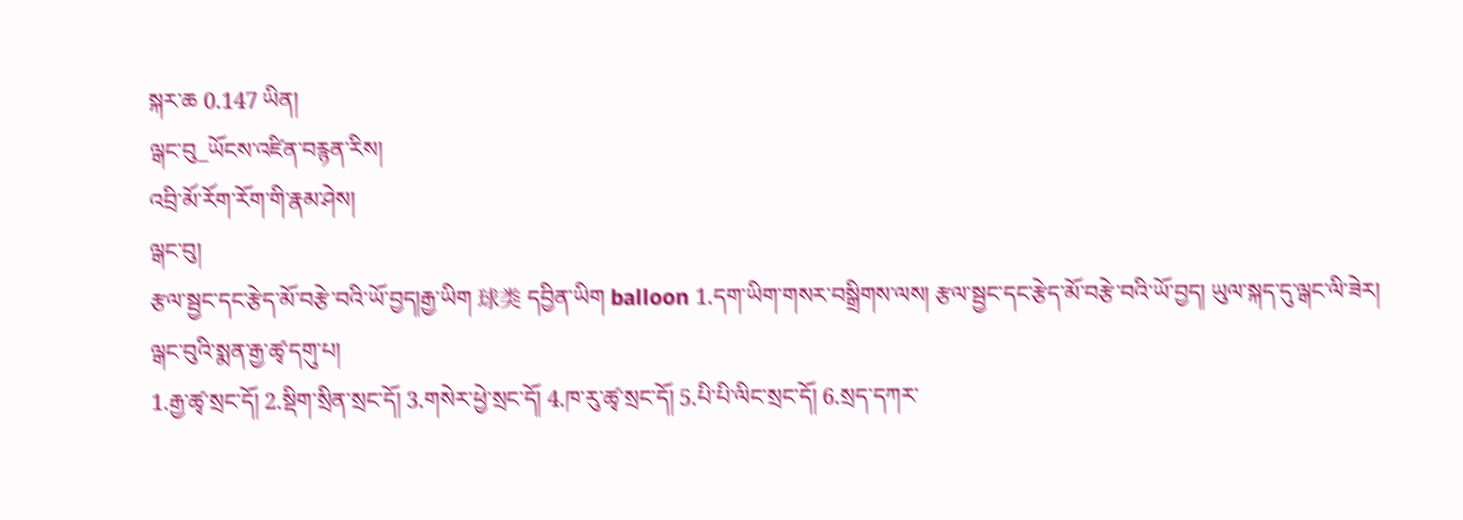སྐར་ཆ 0.147 ཡིན།
ལྒང་བུ_ཡོངས་འཛིན་བརྙན་རིས།
འབྲི་མོ་རོག་རོག་གི་རྣམ་ཤེས།
ལྒང་བུ།
རྩལ་སྦྱང་དང་རྩེད་མོ་བརྩེ་བའི་ཡོ་བྱད།རྒྱ་ཡིག 球类 དབྱིན་ཡིག balloon 1.དག་ཡིག་གསར་བསྒྲིགས་ལས། རྩལ་སྦྱང་དང་རྩེད་མོ་བརྩེ་བའི་ཡོ་བྱད། ཡུལ་སྐད་དུ་ལྒང་ལི་ཟེར།
ལྒང་བུའི་སྨན་རྒྱ་ཚྭ་དགུ་པ།
1.རྒྱ་ཚྭ་སྲང་དོ། 2.སྡིག་སྲིན་སྲང་དོ། 3.གསེར་ཕྱེ་སྲང་དོ། 4.ཁ་རུ་ཚྭ་སྲང་དོ། 5.པི་པི་ལིང་སྲང་དོ། 6.སྲད་དཀར་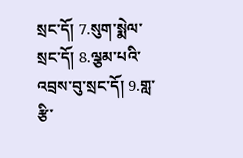སྲང་དོ། 7.སུག་སྨེལ་སྲང་དོ། 8.ལྕམ་པའི་འབྲས་བུ་སྲང་དོ། 9.གླ་རྩི་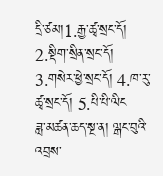དྲི་ཙམ།1.རྒྱ་ཚྭ་སྲང་དོ། 2.སྡིག་སྲིན་སྲང་དོ། 3.གསེར་ཕྱེ་སྲང་དོ། 4.ཁ་རུ་ཚྭ་སྲང་དོ། 5.པི་པི་ལིང
ཟླ་མཚན་ཆད་སྔ་ན། ལྒང་བུའི་འབྲས་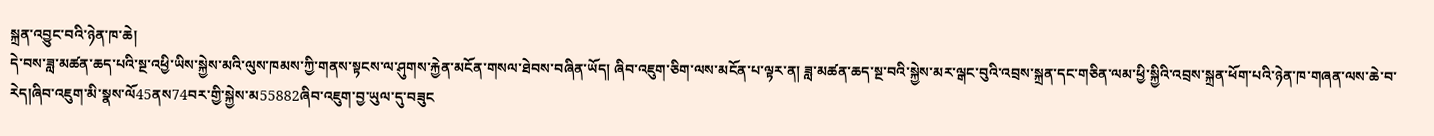སྐྲན་འབྱུང་བའི་ཉེན་ཁ་ཆེ།
དེ་བས་ཟླ་མཚན་ཆད་པའི་སྔ་འཕྱི་ཡིས་སྐྱེས་མའི་ལུས་ཁམས་ཀྱི་གནས་སྟངས་ལ་ཤུགས་རྐྱེན་མངོན་གསལ་ཐེབས་བཞིན་ཡོད། ཞིབ་འཇུག་ཅིག་ལས་མངོན་པ་ལྟར་ན། ཟླ་མཚན་ཆད་སྔ་བའི་སྐྱེས་མར་ལྒང་བུའི་འབྲས་སྐྲན་དང་གཅིན་ལམ་ཕྱི་སྐྱིའི་འབྲས་སྐྲན་ཕོག་པའི་ཉེན་ཁ་གཞན་ལས་ཆེ་བ་རེད།ཞིབ་འཇུག་མི་སྣས་ལོ45ནས74བར་གྱི་སྐྱེས་མ55882ཞིབ་འཇུག་བྱ་ཡུལ་དུ་བཟུང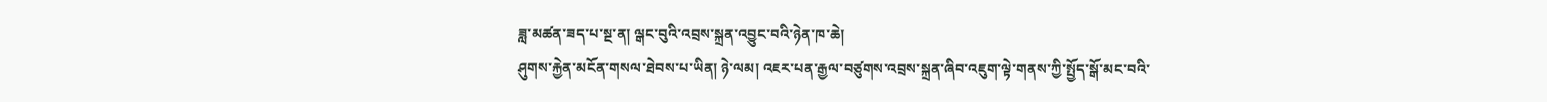ཟླ་མཚན་ཟད་པ་སྔ་ན། ལྒང་བུའི་འབྲས་སྐྲན་འབྱུང་བའི་ཉེན་ཁ་ཆེ།
ཤུགས་རྐྱེན་མངོན་གསལ་ཐེབས་པ་ཡིན། ཉེ་ལམ། འཇར་པན་རྒྱལ་བཙུགས་འབྲས་སྐྲན་ཞིབ་འཇུག་ལྟེ་གནས་ཀྱི་སྤྱོད་སྒོ་མང་བའི་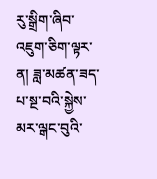རུ་སྒྲིག་ཞིབ་འཇུག་ཅིག་ལྟར་ན། ཟླ་མཚན་ཟད་པ་སྔ་བའི་སྐྱེས་མར་ལྒང་བུའི་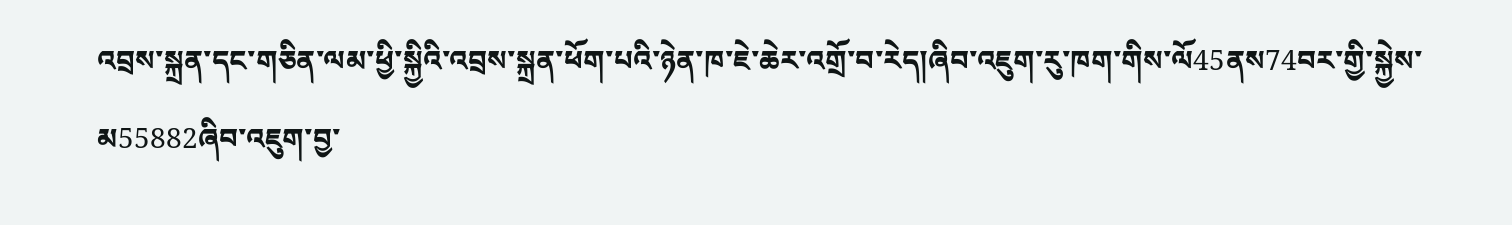འབྲས་སྐྲན་དང་གཅིན་ལམ་ཕྱི་སྐྱིའི་འབྲས་སྐྲན་ཕོག་པའི་ཉེན་ཁ་ཇེ་ཆེར་འགྲོ་བ་རེད།ཞིབ་འཇུག་རུ་ཁག་གིས་ལོ45ནས74བར་གྱི་སྐྱེས་མ55882ཞིབ་འཇུག་བྱ་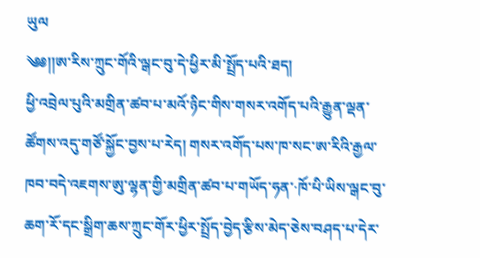ཡུལ
༄༅།།ཨ་རིས་ཀྲུང་གོའི་ལྒང་བུ་དེ་ཕྱིར་མི་སྤྲོད་པའི་ཐད།
ཕྱི་འབྲེལ་པུའི་མགྲིན་ཚབ་པ་མའོ་ཉིང་གིས་གསར་འགོད་པའི་རྒྱུན་ལྡན་ཚོགས་འདུ་གཙོ་སྐྱོང་བྱས་པ་རེད། གསར་འགོད་པས་ཁ་སང་ཨ་རིའི་རྒྱལ་ཁབ་བདེ་འཇགས་ཨུ་ལྷན་གྱི་མགྲིན་ཚབ་པ་གཡོད་ཧན་·ཁོ་པི་ཡིས་ལྒང་བུ་ཆག་རོ་དང་སྒྲིག་ཆས་ཀྲུང་གོར་ཕྱིར་སྤྲོད་བྱེད་རྩིས་མེད་ཅེས་བཤད་པ་དེར་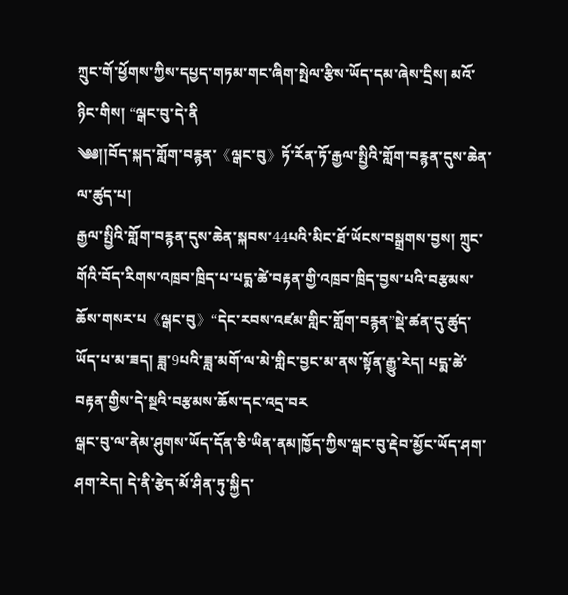ཀྲུང་གོ་ཕྱོགས་ཀྱིས་དཔྱད་གཏམ་གང་ཞིག་སྤེལ་རྩིས་ཡོད་དམ་ཞེས་དྲིས། མའོ་ཉིང་གིས། “ལྒང་བུ་དེ་ནི
༄༅།།བོད་སྐད་གློག་བརྙན་《ལྒང་བུ》ཏོ་རོན་ཏོ་རྒྱལ་སྤྱིའི་གློག་བརྙན་དུས་ཆེན་ལ་ཚུད་པ།
རྒྱལ་སྤྱིའི་གློག་བརྙན་དུས་ཆེན་སྐབས་44པའི་མིང་ཐོ་ཡོངས་བསྒྲགས་བྱས། ཀྲུང་གོའི་བོད་རིགས་འཁྲབ་ཁྲིད་པ་པདྨ་ཚེ་བརྟན་གྱི་འཁྲབ་ཁྲིད་བྱས་པའི་བརྩམས་ཆོས་གསར་པ《ལྒང་བུ》“དེང་རབས་འཛམ་གླིང་གློག་བརྙན”སྡེ་ཚན་དུ་ཚུད་ཡོད་པ་མ་ཟད། ཟླ་9པའི་ཟླ་མགོ་ལ་མེ་གླིང་བྱང་མ་ནས་སྟོན་རྒྱུ་རེད། པདྨ་ཚེ་བརྟན་གྱིས་དེ་སྔའི་བརྩམས་ཆོས་དང་འདྲ་བར
ལྒང་བུ་ལ་ནེམ་ཤུགས་ཡོད་དོན་ཅི་ཡིན་ནམ།ཁྱོད་ཀྱིས་ལྒང་བུ་རྡེབ་མྱོང་ཡོད་ཤག་ཤག་རེད། དེ་ནི་རྩེད་མོ་ཤིན་ཏུ་སྐྱིད་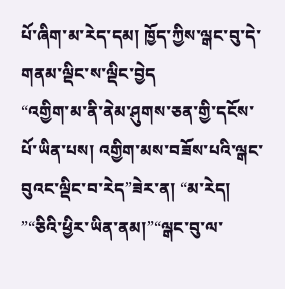པོ་ཞིག་མ་རེད་དམ། ཁྱོད་ཀྱིས་ལྒང་བུ་དེ་གནམ་ལྡིང་ས་ལྡིང་བྱེད
“འགྱིག་མ་ནི་ནེམ་ཤུགས་ཅན་གྱི་དངོས་པོ་ཡིན་པས། འགྱིག་མས་བཟོས་པའི་ལྒང་བུའང་ལྡིང་བ་རེད”ཟེར་ན། “མ་རེད། ”“ཅིའི་ཕྱིར་ཡིན་ནམ།”“ལྒང་བུ་ལ་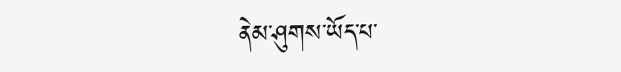ནེམ་ཤུགས་ཡོད་པ་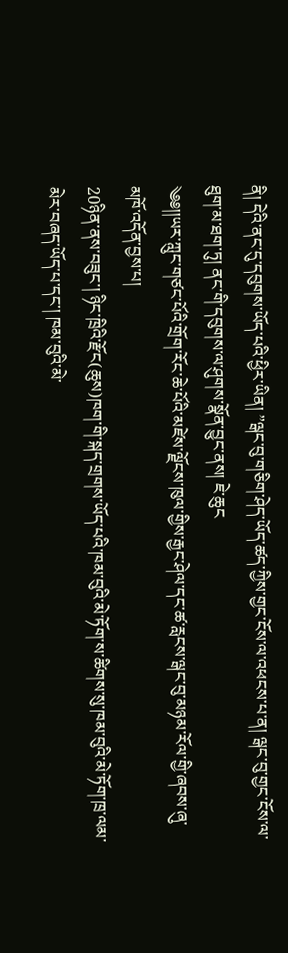ནི། དེའི་ནང་དུ་དབུགས་ཡོད་པའི་ཕྱིར་ཡིན། ”ལྒང་བུ་གཅིག་ཤེད་ཡོད་ཚད་ཀྱིས་གྱང་ངོས་ལ་འཕངས་པ་ན། ལྒང་བུ་གྱང་ངོས་ལ་ཐུག་མ་ཐག་ཏུ། ནང་གི་དབུགས་ལ་ཤུགས་སྣོན་བྱུང་ནས། ཇེ་ཆུང
༄༅།།ཡར་ཀླུང་གཙང་པོའི་གྲོག་རོང་ཆེ་པོའི་མཛེས་ལྗོངས་ཁུལ་གྱིས་རྒྱང་ཤེལ་དང་ཚ་རླངས་ལྒང་བུ་མཉམ་རོལ་གྱི་ཞབས་ཞུ་མཁོ་འདོན་བྱས་པ།
20ཉིན་ནས་བཟུང་། ཉིང་ཁྲིའི་རྫོང(ཆུས)ཁག་གི་སྐད་གྲགས་ཡོད་པའི་ཁམ་བུའི་མེ་ཏོག་ས་ཚིགས་སུ་ཁམ་བུའི་མེ་ཏོག་ཁྲ་ལམ་མེར་བཞད་ཡོད་པ་དང་། ཁམ་བུའི་མེ་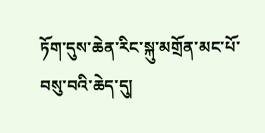ཏོག་དུས་ཆེན་རིང་སྐུ་མགྲོན་མང་པོ་བསུ་བའི་ཆེད་དུ།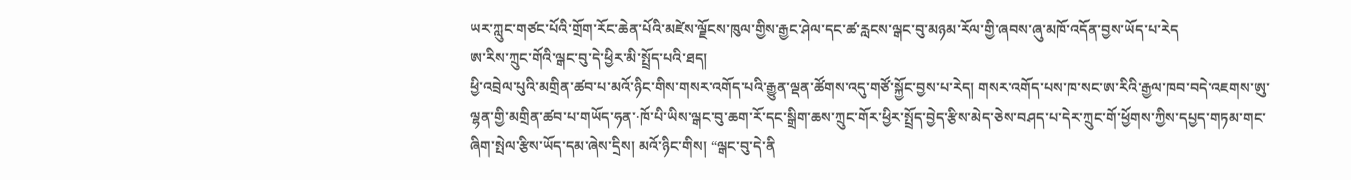ཡར་ཀླུང་གཙང་པོའི་གྲོག་རོང་ཆེན་པོའི་མཛེས་ལྗོངས་ཁུལ་གྱིས་རྒྱང་ཤེལ་དང་ཚ་རླངས་ལྒང་བུ་མཉམ་རོལ་གྱི་ཞབས་ཞུ་མཁོ་འདོན་བྱས་ཡོད་པ་རེད
ཨ་རིས་ཀྲུང་གོའི་ལྒང་བུ་དེ་ཕྱིར་མི་སྤྲོད་པའི་ཐད།
ཕྱི་འབྲེལ་པུའི་མགྲིན་ཚབ་པ་མའོ་ཉིང་གིས་གསར་འགོད་པའི་རྒྱུན་ལྡན་ཚོགས་འདུ་གཙོ་སྐྱོང་བྱས་པ་རེད། གསར་འགོད་པས་ཁ་སང་ཨ་རིའི་རྒྱལ་ཁབ་བདེ་འཇགས་ཨུ་ལྷན་གྱི་མགྲིན་ཚབ་པ་གཡོད་ཧན་·ཁོ་པི་ཡིས་ལྒང་བུ་ཆག་རོ་དང་སྒྲིག་ཆས་ཀྲུང་གོར་ཕྱིར་སྤྲོད་བྱེད་རྩིས་མེད་ཅེས་བཤད་པ་དེར་ཀྲུང་གོ་ཕྱོགས་ཀྱིས་དཔྱད་གཏམ་གང་ཞིག་སྤེལ་རྩིས་ཡོད་དམ་ཞེས་དྲིས། མའོ་ཉིང་གིས། “ལྒང་བུ་དེ་ནི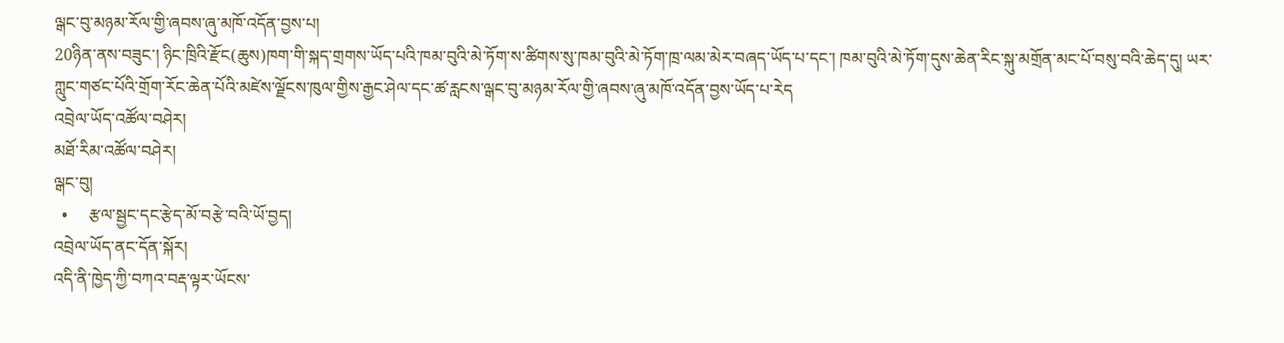ལྒང་བུ་མཉམ་རོལ་གྱི་ཞབས་ཞུ་མཁོ་འདོན་བྱས་པ།
20ཉིན་ནས་བཟུང་། ཉིང་ཁྲིའི་རྫོང(ཆུས)ཁག་གི་སྐད་གྲགས་ཡོད་པའི་ཁམ་བུའི་མེ་ཏོག་ས་ཚིགས་སུ་ཁམ་བུའི་མེ་ཏོག་ཁྲ་ལམ་མེར་བཞད་ཡོད་པ་དང་། ཁམ་བུའི་མེ་ཏོག་དུས་ཆེན་རིང་སྐུ་མགྲོན་མང་པོ་བསུ་བའི་ཆེད་དུ། ཡར་ཀླུང་གཙང་པོའི་གྲོག་རོང་ཆེན་པོའི་མཛེས་ལྗོངས་ཁུལ་གྱིས་རྒྱང་ཤེལ་དང་ཚ་རླངས་ལྒང་བུ་མཉམ་རོལ་གྱི་ཞབས་ཞུ་མཁོ་འདོན་བྱས་ཡོད་པ་རེད
འབྲེལ་ཡོད་འཚོལ་བཤེར།
མཐོ་རིམ་འཚོལ་བཤེར།
ལྒང་བུ།
  •     རྩལ་སྦྱང་དང་རྩེད་མོ་བརྩེ་བའི་ཡོ་བྱད།
འབྲེལ་ཡོད་ནང་དོན་སྐོར།
འདི་ནི་ཁྱེད་ཀྱི་བཀའ་བརྡ་ལྟར་ཡོངས་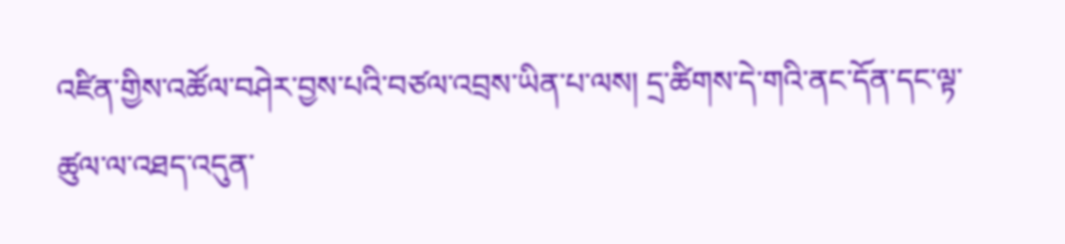འཛིན་གྱིས་འཚོལ་བཤེར་བྱས་པའི་བཙལ་འབྲས་ཡིན་པ་ལས། དྲ་ཚིགས་དེ་གའི་ནང་དོན་དང་ལྟ་ཚུལ་ལ་འཐད་འདུན་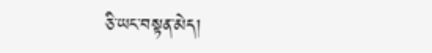ཅི་ཡང་བསྟན་མེད།